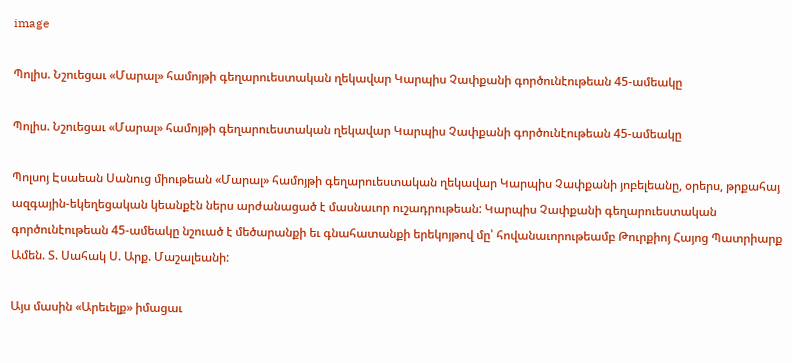image

Պոլիս. Նշուեցաւ «Մարալ» համոյթի գեղարուեստական ղեկավար Կարպիս Չափքանի գործունէութեան 45-ամեակը

Պոլիս. Նշուեցաւ «Մարալ» համոյթի գեղարուեստական ղեկավար Կարպիս Չափքանի գործունէութեան 45-ամեակը

Պոլսոյ Էսաեան Սանուց միութեան «Մարալ» համոյթի գեղարուեստական ղեկավար Կարպիս Չափքանի յոբելեանը, օրերս, թրքահայ ազգային-եկեղեցական կեանքէն ներս արժանացած է մասնաւոր ուշադրութեան: Կարպիս Չափքանի գեղարուեստական գործունէութեան 45-ամեակը նշուած է մեծարանքի եւ գնահատանքի երեկոյթով մը՝ հովանաւորութեամբ Թուրքիոյ Հայոց Պատրիարք Ամեն. Տ. Սահակ Ս. Արք. Մաշալեանի:

Այս մասին «Արեւելք» իմացաւ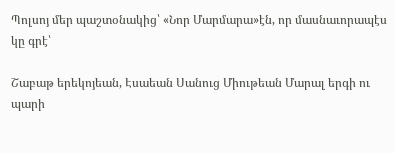Պոլսոյ մեր պաշտօնակից՝ «Նոր Մարմարա»էն, որ մասնաւորապէս կը գրէ՝

Շաբաթ երեկոյեան, Էսաեան Սանուց Միութեան Մարալ երգի ու պարի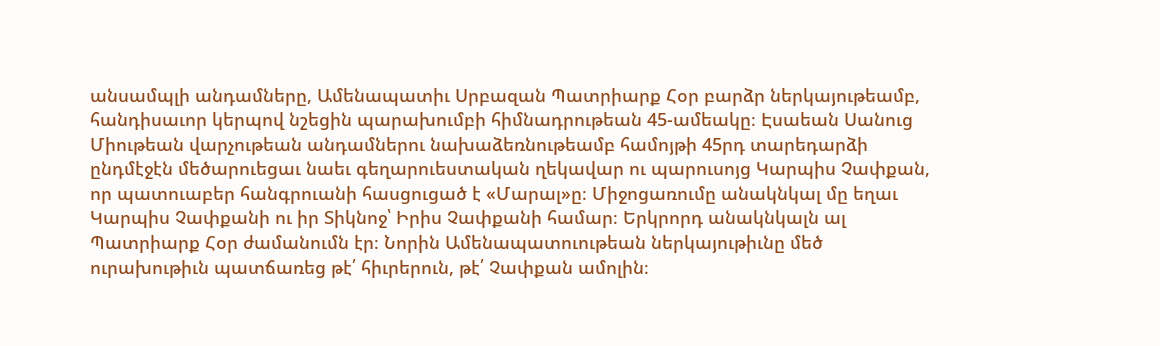անսամպլի անդամները, Ամենապատիւ Սրբազան Պատրիարք Հօր բարձր ներկայութեամբ, հանդիսաւոր կերպով նշեցին պարախումբի հիմնադրութեան 45-ամեակը։ Էսաեան Սանուց Միութեան վարչութեան անդամներու նախաձեռնութեամբ համոյթի 45րդ տարեդարձի ընդմէջէն մեծարուեցաւ նաեւ գեղարուեստական ղեկավար ու պարուսոյց Կարպիս Չափքան, որ պատուաբեր հանգրուանի հասցուցած է «Մարալ»ը։ Միջոցառումը անակնկալ մը եղաւ Կարպիս Չափքանի ու իր Տիկնոջ՝ Իրիս Չափքանի համար։ Երկրորդ անակնկալն ալ Պատրիարք Հօր ժամանումն էր։ Նորին Ամենապատուութեան ներկայութիւնը մեծ ուրախութիւն պատճառեց թէ՛ հիւրերուն, թէ՛ Չափքան ամոլին։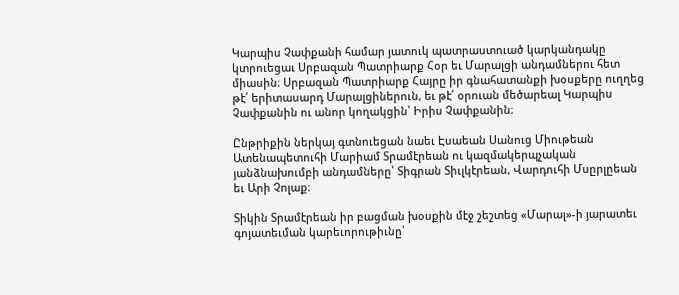Կարպիս Չափքանի համար յատուկ պատրաստուած կարկանդակը կտրուեցաւ Սրբազան Պատրիարք Հօր եւ Մարալցի անդամներու հետ միասին։ Սրբազան Պատրիարք Հայրը իր գնահատանքի խօսքերը ուղղեց թէ՛ երիտասարդ Մարալցիներուն, եւ թէ՛ օրուան մեծարեալ Կարպիս Չափքանին ու անոր կողակցին՝ Իրիս Չափքանին։

Ընթրիքին ներկայ գտնուեցան նաեւ Էսաեան Սանուց Միութեան Ատենապետուհի Մարիամ Տրամէրեան ու կազմակերպչական յանձնախումբի անդամները՝ Տիգրան Տիւլկէրեան, Վարդուհի Մսըրլըեան եւ Արի Չոլաք։

Տիկին Տրամէրեան իր բացման խօսքին մէջ շեշտեց «Մարալ»-ի յարատեւ գոյատեւման կարեւորութիւնը՝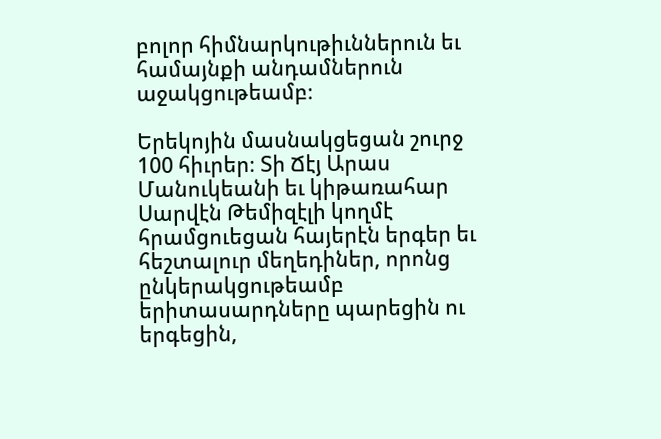բոլոր հիմնարկութիւններուն եւ համայնքի անդամներուն աջակցութեամբ։

Երեկոյին մասնակցեցան շուրջ 100 հիւրեր։ Տի Ճէյ Արաս Մանուկեանի եւ կիթառահար Սարվէն Թեմիզէլի կողմէ հրամցուեցան հայերէն երգեր եւ հեշտալուր մեղեդիներ, որոնց ընկերակցութեամբ երիտասարդները պարեցին ու երգեցին,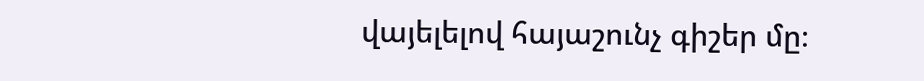վայելելով հայաշունչ գիշեր մը։